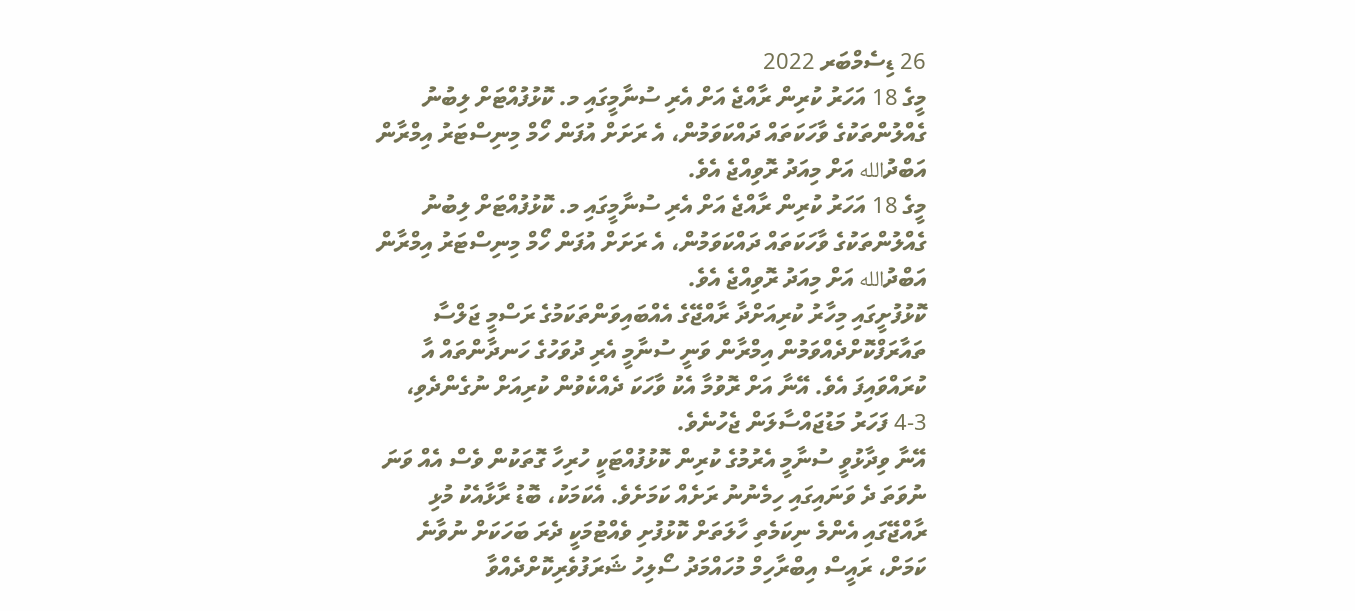26 ޑިސެމްބަރ 2022
މީގެ 18 އަހަރު ކުރިން ރާއްޖެ އަށް އެރި ސުނާމީގައި މ. ކޮޅުފުއްޓަށް ލިބުނު ގެއްލުންތަކުގެ ވާހަކަތައް ދައްކަވަމުން، އެ ރަށަށް އުފަން ހޯމް މިނިސްޓަރު އިމްރާން އަބްދުالله އަށް މިއަދު ރޮވިއްޖެ އެވެ.
މީގެ 18 އަހަރު ކުރިން ރާއްޖެ އަށް އެރި ސުނާމީގައި މ. ކޮޅުފުއްޓަށް ލިބުނު ގެއްލުންތަކުގެ ވާހަކަތައް ދައްކަވަމުން، އެ ރަށަށް އުފަން ހޯމް މިނިސްޓަރު އިމްރާން އަބްދުالله އަށް މިއަދު ރޮވިއްޖެ އެވެ.
ކޮޅުފުށީގައި މިހާރު ކުރިއަށްދާ ރާއްޖޭގެ އެއްބައިވަންތަކަމުގެ ރަސްމީ ޖަލްސާ ތައާރަފްކޮށްދެއްވަމުން އިމްރާން ވަނީ ސުނާމީ އެރި ދުވަހުގެ ހަނދާންތައް އާ ކުރައްވައިފަ އެވެ. އޭނާ އަށް ރޮވުމާ އެކު ވާހަކަ ދެއްކެވުން ކުރިއަށް ނުގެންދެވި، 3-4 ފަހަރު މަޑުޖައްސާލަން ޖެހުނެވެ.
އޭނާ ވިދާޅުވީ ސުނާމީ އެރުމުގެ ކުރިން ކޮޅުފުއްޓަކީ ހުރިހާ ގޮތަކުން ވެސް އެއް ވަނަ ނުވަތަ ދެ ވަނައިގައި ހިމެނުނު ރަށެއް ކަމަށެވެ. އެކަމަކު، ބޮޑު ރާޅާއެކު މުޅި ރާއްޖޭގައި އެންމެ ނިކަމެތި ހާލަތަށް ކޮޅުފުށި ވެއްޓުމަކީ ދެރަ ބަހަކަށް ނުވާނެ ކަމަށް، ރައީސް އިބްރާހިމް މުހައްމަދު ސޯލިހު ޝަރަފުވެރިކޮށްދެއްވާ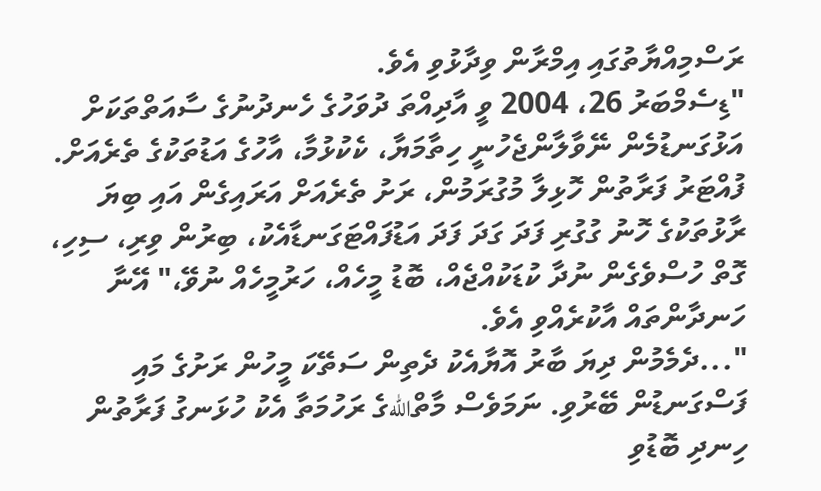ރަސްމިއްޔާތުގައި އިމްރާން ވިދާޅުވި އެވެ.
"ޑިސެމްބަރު 26، 2004 ވީ އާދިއްތަ ދުވަހުގެ ހެނދުނުގެ ސާއަތްތަކަށް އަޅުގަނޑުމެން ނޭވާލާންޖެހުނީ ހިތާމަޔާ، ކެކުޅުމާ، އާހުގެ އަޑުތަކުގެ ތެރެއަށް. ފުއްޓަރު ފަރާތުން ހޮޅިލާ މުގުރަމުން، ރަށު ތެރެއަށް އަރައިގެން އައި ބިޔަ ރާޅުތަކުގެ ހޮނު ގުގުރި ފަދަ ގަދަ ފަދަ އަޑުފައްޓަގަނޑާއެކު، ބިރުން ވިރި، ސިހި، ގޮތް ހުސްވެގެން ނުދާ ކުޑަކުއްޖެއް، ބޮޑު މީހެއް، ހަރުމީހެއް ނުވޭ،" އޭނާ ހަނދާންތައް އާކުރެއްވި އެވެ.
"...ދެމެމުން ދިޔަ ބާރު އޮޔާއެކު ދެތިން ސަތޭކަ މީހުން ރަށުގެ މައި ފަސްގަނޑުން ބޭރުވި. ނަމަވެސް މާތްاللهގެ ރަހުމަތާ އެކު ހުޅަނގު ފަރާތުން ހިނދި ބޮޑުވި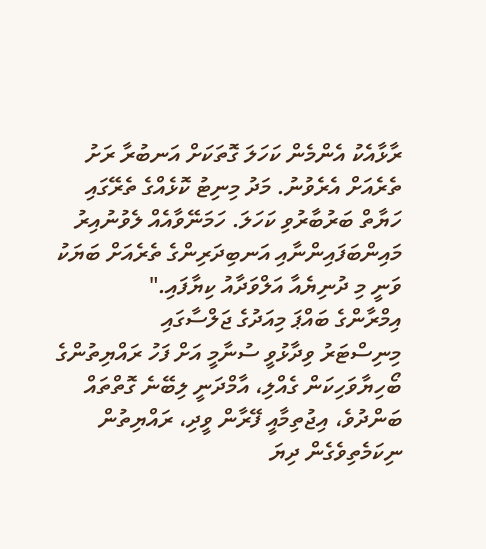ރާޅާއެކު އެންމެން ކަހަލަ ގޮތަކަށް އަނބުރާ ރަށު ތެރެއަށް އެރެވުނު. މަދު މިނިޓު ކޮޅެއްގެ ތެރޭގައި ހަޔާތް ބަރުބާރުވި ކަހަލަ. ހަމަނޭވާއެއް ލެވުނުއިރު މައިންބަފައިންނާއި އަނބިދަރިންގެ ތެރެއަށް ބަޔަކު ވަނީ މި ދުނިޔެއާ އަލްވަދާއު ކިޔާފައި."
އިމްރާންގެ ބައްޕަ މިއަދުގެ ޖަލްސާގައި
މިނިސްޓަރު ވިދާޅުވީ ސުނާމީ އަށް ފަހު ރައްޔިތުންގެ ބޯހިޔާވަހިކަން ގެއްލި، އާމްދަނީ ލިބޭނެ ގޮތްތައް ބަންދުވެ، އިޖުތިމާއީ ފޭރާން ވީދި، ރައްޔިތުން ނިކަމެތިވެގެން ދިޔަ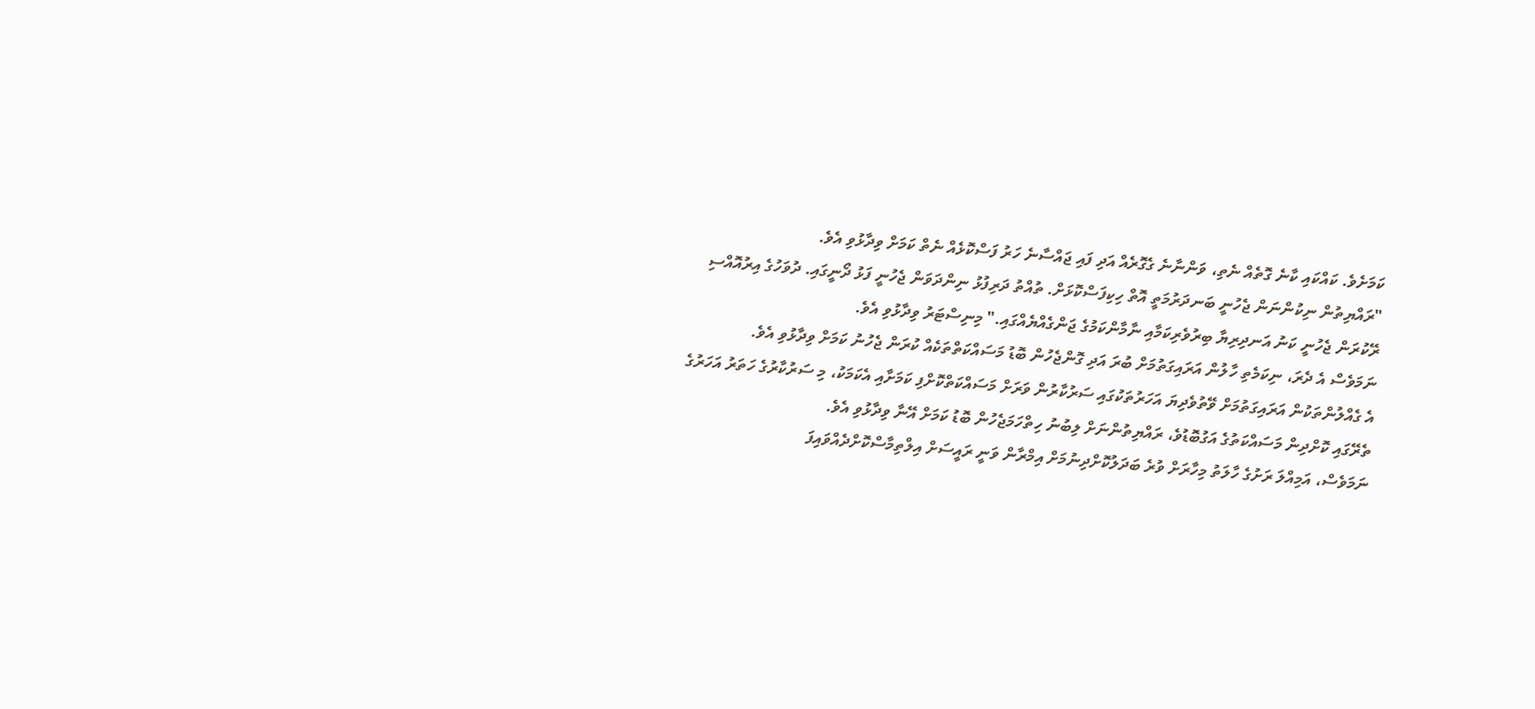ކަމަށެވެ. ކައްކައި ކާނެ ގޮތެއް ނެތި، ވަންނާނެ ގެގޮރެއް އަދި ފައި ޖައްސާނެ ހަރު ފަސްކޮޅެއް ނެތް ކަމަށް ވިދާޅުވި އެވެ.
"ރައްޔިތުން ނިކުންނަން ޖެހުނީ ބަނދަރުމަތީ އޮތް ހިކިފަސްކޮޅަށް. ތުއްތު ދަރިފުޅު ނިންދަވަން ޖެހުނީ ފަޅު ދޯނީގައި. ދުވަހުގެ އިރުއޮއްސި ރޭކުރަން ޖެހުނީ ކަނު އަނދިރިޔާ ބިރުވެރިކަމާއި ނާމާންކަމުގެ ޖަންގެއްޔެއްގައި." މިނިސްޓަރު ވިދާޅުވި އެވެ.
ނަމަވެސް އެ ދެރަ، ނިކަމެތި ހާލުން އަރައިގަތުމަށް ބުރަ އަދި ގޮންޖެހުން ބޮޑު މަސައްކަތްތަކެއް ކުރަން ޖެހުނު ކަމަށް ވިދާޅުވި އެވެ.
އެ ގެއްލުންތަކުން އަރައިގަތުމަށް ވޭތުވެދިޔަ އަހަރުތަކުގައި ސަރުކާރުން ވަރަށް މަސައްކަތްކޮށްފި ކަމަށާއި އެކަމަކު، މި ސަރުކާރުގެ ހަތަރު އަހަރުގެ ތެރޭގައި ކޮށްދިން މަސައްކަތުގެ އަގުބޮޑުވެ، ރައްޔިތުންނަށް ލިބުނު ހިތްހަމަޖެހުން ބޮޑު ކަމަށް އޭނާ ވިދާޅުވި އެވެ.
ނަމަވެސް، އަމިއްލަ ރަށުގެ ހާލަތު މިހާރަށް ވުރެ ބަދަލުކޮށްދިނުމަށް އިމްރާން ވަނީ ރައީސަށް އިލްތިމާސްކޮށްދެއްވައިފަ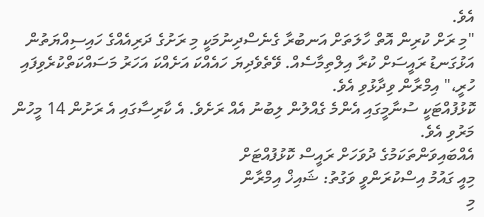އެވެ.
"މި ރަށް ކުރިން އޮތް ހާލަތަށް އަނބުރާ ގެނެސްދިނުމަކީ މި ރަށުގެ ދަރިއެއްގެ ހައިސިއްޔަތުން އަޅުގަނޑު ރައީސަށް ކުރާ އިލްތިމާސެއް. ވޭތެވެދިޔަ ހައެއްކަ އަށެއްކަ އަހަރު މަސައްކަތްކުރެވިފައި ހުރީ،" އިމްރާން ވިދާޅުވި އެވެ.
ކޮޅުފުއްޓަކީ ސުނާމީގައި އެންމެ ގެއްލުން ލިބުނު އެއް ރަށެވެ. އެ ކާރިސާގައި އެ ރަށުން 14 މީހުން މަރުވި އެވެ.
އެއްބައިވަންތަކަމުގެ ދުވަހަށް ރައީސް ކޮޅުފުއްޓަށް
މިއީ ގައުމު އިސްކުރަންވީ ވަގުތު: ޝައިޚް އިމްރާން
މި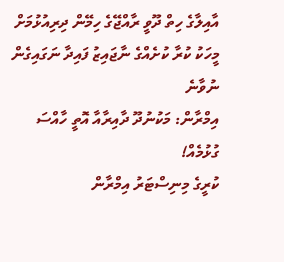އާއިލާގެ ހިތް ދޫވީ ރާއްޖޭގެ ހިމޭން ދިރިއުޅުމަށް
މީހަކު ކުރާ ކުށެއްގެ ނާޖައިޒު ފައިދާ ނަގައިގެން ނުވާނެ
އިމްރާން: މަކުނުދޫ ދާއިރާއާ އޮތީ ހާއްސަ ގުޅުމެއް!
ކުރީގެ މިނިސްޓަރު އިމްރާން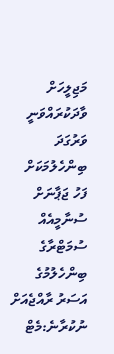މަޖިލީހަށް ވާދަކުރައްވަނީ
ވަރުގަދަ ބިންހެލުމަކަށް ފަހު ޖަޕާނަށް ސުނާމީއެއް
ސުމަޓްރާގެ ބިންހެލުމުގެ އަސަރު ރާއްޖެއަށް ނުކުރާނެ:މެޓް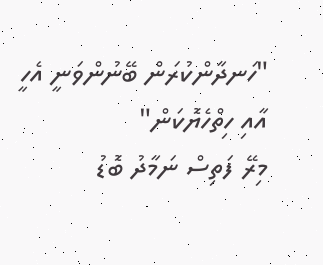"ހަނދާންކުރަން ބޭނުންވަނީ އެހީ އާއި ހިތްހެޔޮކަން"
މިރޭ ފަތިސް ނަމާދު ބޮޑު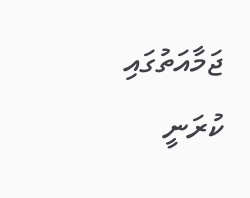ޖަމާއަތުގައި ކުރަނީ